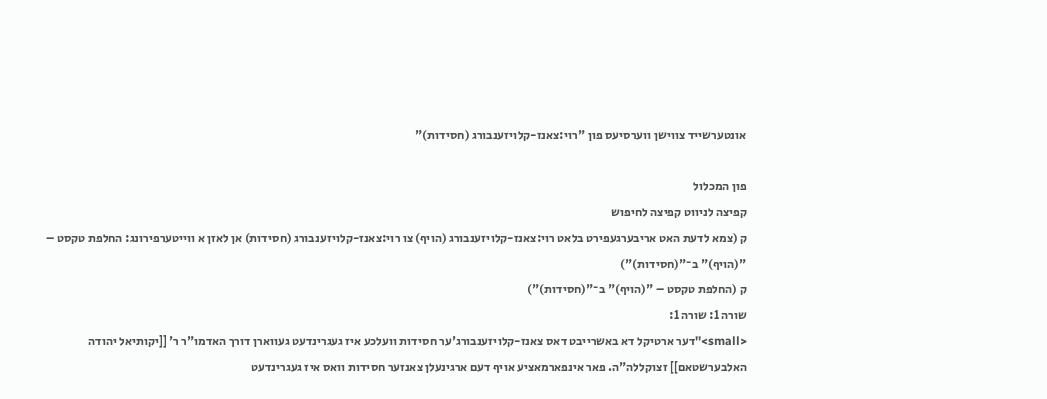אונטערשייד צווישן ווערסיעס פון "רוי:צאנז-קלויזענבורג (חסידות)"

פון המכלול
קפיצה לניווט קפיצה לחיפוש
ק (צמא לדעת האט אריבערגעפירט בלאט רוי:צאנז-קלויזענבורג (הויף) צו רוי:צאנז-קלויזענבורג (חסידות) אן לאזן א ווייטערפירונג: החלפת טקסט – "(הויף)" ב־"(חסידות)")
ק (החלפת טקסט – "(הויף)" ב־"(חסידות)")
שורה 1: שורה 1:
<small>''דער ארטיקל דא באשרייבט דאס צאנז-קלויזענבורג'ער חסידות וועלכע איז געגרינדעט געווארן דורך האדמו"ר ר' [[יקותיאל יהודה האלבערשטאם]] זצוקללה"ה. פאר אינפארמאציע אויף דעם ארגינעלן צאנזער חסידות וואס איז געגרינדעט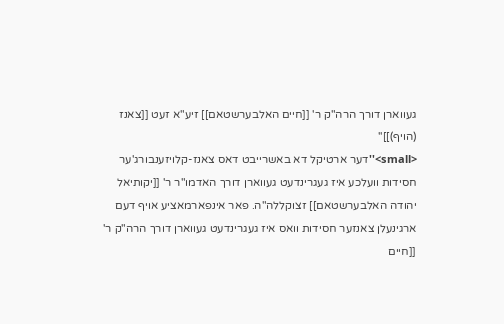געווארן דורך הרה"ק ר' [[חיים האלבערשטאם]] זיע"א זעט [[צאנז (הויף)]]''
<small>''דער ארטיקל דא באשרייבט דאס צאנז-קלויזענבורג'ער חסידות וועלכע איז געגרינדעט געווארן דורך האדמו"ר ר' [[יקותיאל יהודה האלבערשטאם]] זצוקללה"ה. פאר אינפארמאציע אויף דעם ארגינעלן צאנזער חסידות וואס איז געגרינדעט געווארן דורך הרה"ק ר' [[חיים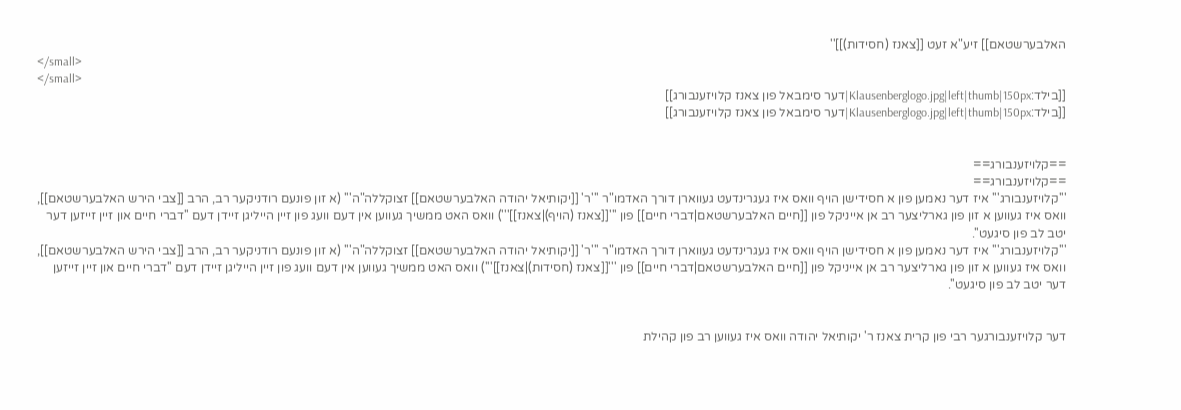האלבערשטאם]] זיע"א זעט [[צאנז (חסידות)]]''
</small>
</small>
[[בילד:Klausenberglogo.jpg|left|thumb|150px|דער סימבאל פון צאנז קלויזענבורג]]
[[בילד:Klausenberglogo.jpg|left|thumb|150px|דער סימבאל פון צאנז קלויזענבורג]]


==קלויזענבורג==
==קלויזענבורג==
'''קלויזענבורג''' איז דער נאמען פון א חסידישן הויף וואס איז געגרינדעט געווארן דורך האדמו"ר '''ר' [[יקותיאל יהודה האלבערשטאם]] זצוקללה"ה''' (א זון פונעם רודניקער רב, הרב [[צבי הירש האלבערשטאם]], וואס איז געווען א זון פון גארליצער רב אן אייניקל פון [[חיים האלבערשטאם|דברי חיים]] פון '''[[צאנז (הויף)|צאנז]]''') וואס האט ממשיך געווען אין דעם וועג פון זיין הייליגן זיידן דעם ''דברי חיים און זיין זייזען דער יטב לב פון סיגעט''.
'''קלויזענבורג''' איז דער נאמען פון א חסידישן הויף וואס איז געגרינדעט געווארן דורך האדמו"ר '''ר' [[יקותיאל יהודה האלבערשטאם]] זצוקללה"ה''' (א זון פונעם רודניקער רב, הרב [[צבי הירש האלבערשטאם]], וואס איז געווען א זון פון גארליצער רב אן אייניקל פון [[חיים האלבערשטאם|דברי חיים]] פון '''[[צאנז (חסידות)|צאנז]]''') וואס האט ממשיך געווען אין דעם וועג פון זיין הייליגן זיידן דעם ''דברי חיים און זיין זייזען דער יטב לב פון סיגעט''.


דער קלויזענבורגער רבי פון קרית צאנז ר' יקותיאל יהודה וואס איז געווען רב פון קהילת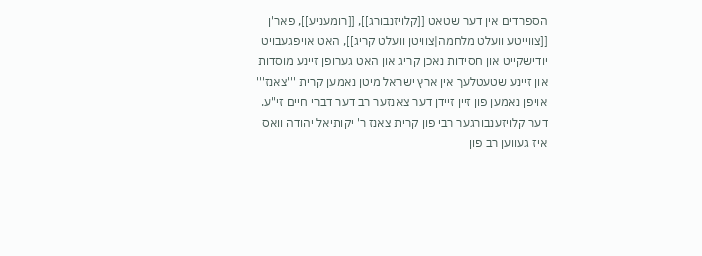הספרדים אין דער שטאט [[קלויזנבורג]], [[רומעניע]], פאר'ן [[צווייטע וועלט מלחמה|צוויטן וועלט קריג]], האט אויפגעבויט יודישקייט און חסידות נאכן קריג און האט גערופן זיינע מוסדות און זיינע שטעטלעך אין ארץ ישראל מיטן נאמען קרית '''צאנז''' אויפן נאמען פון זיין זיידן דער צאנזער רב דער דברי חיים זי"ע.
דער קלויזענבורגער רבי פון קרית צאנז ר' יקותיאל יהודה וואס איז געווען רב פון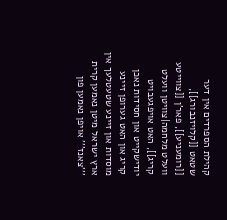קהילת הספרדים אין דער שטאט [[קלויזנבורג]], [[רומעניע]], פאר'ן [[צווייטע וועלט מלחמה|צוויטן וועלט קריג]], האט אויפגעבויט יודישקייט און חסידות נאכן קריג און האט גערופן זיינע מוסדות און זיינע שטעטלעך אין ארץ ישראל מיטן נאמען קרית '''צאנז''' אויפן נאמען פון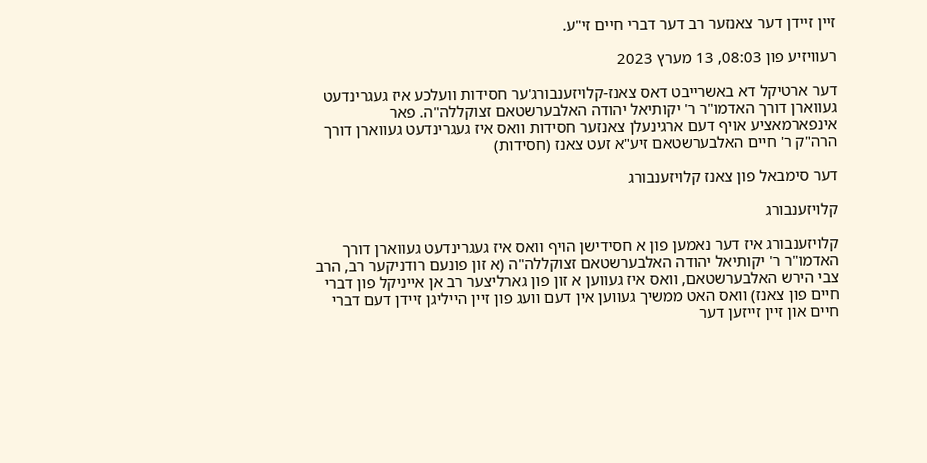זיין זיידן דער צאנזער רב דער דברי חיים זי"ע.

רעוויזיע פון 08:03, 13 מערץ 2023

דער ארטיקל דא באשרייבט דאס צאנז-קלויזענבורג'ער חסידות וועלכע איז געגרינדעט געווארן דורך האדמו"ר ר' יקותיאל יהודה האלבערשטאם זצוקללה"ה. פאר אינפארמאציע אויף דעם ארגינעלן צאנזער חסידות וואס איז געגרינדעט געווארן דורך הרה"ק ר' חיים האלבערשטאם זיע"א זעט צאנז (חסידות)

דער סימבאל פון צאנז קלויזענבורג

קלויזענבורג

קלויזענבורג איז דער נאמען פון א חסידישן הויף וואס איז געגרינדעט געווארן דורך האדמו"ר ר' יקותיאל יהודה האלבערשטאם זצוקללה"ה (א זון פונעם רודניקער רב, הרב צבי הירש האלבערשטאם, וואס איז געווען א זון פון גארליצער רב אן אייניקל פון דברי חיים פון צאנז) וואס האט ממשיך געווען אין דעם וועג פון זיין הייליגן זיידן דעם דברי חיים און זיין זייזען דער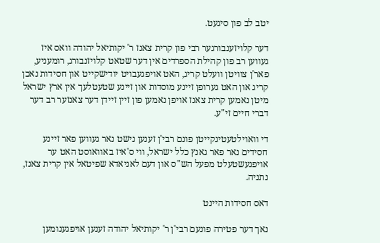יטב לב פון סיגעט.

דער קלויזענבורגער רבי פון קרית צאנז ר' יקותיאל יהודה וואס איז געווען רב פון קהילת הספרדים אין דער שטאט קלויזנבורג, רומעניע, פאר'ן צוויטן וועלט קריג, האט אויפגעבויט יודישקייט און חסידות נאכן קריג און האט גערופן זיינע מוסדות און זיינע שטעטלעך אין ארץ ישראל מיטן נאמען קרית צאנז אויפן נאמען פון זיין זיידן דער צאנזער רב דער דברי חיים זי"ע.

די וואוילטעטיגקייטן פונם רבי'ן זענען נישט נאר געווען פאר זיינע חסידים נאר פאר גאנץ כלל ישראל, ווי ס'איז באוואוסט האט ער אויפגעשטעלט מפעל הש"ס און דעם לאניאדא שפיטאל אין קרית צאנז, נתניה.

דאס חסידות היינט

נאך דער פטירה פונעם רבי'ן ר' יקותיאל יהודה זענען אויפגענומען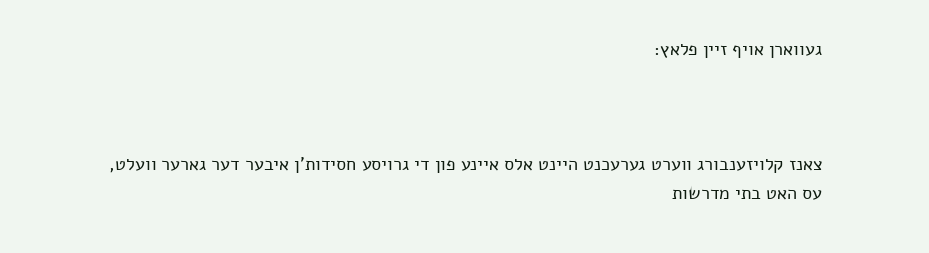געווארן אויף זיין פלאץ:



צאנז קלויזענבורג ווערט גערעכנט היינט אלס איינע פון די גרויסע חסידות'ן איבער דער גארער וועלט, עס האט בתי מדרשות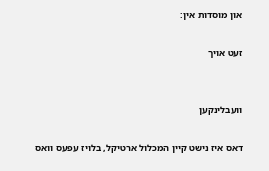און מוסדות אין:

זעט אויך


וועבלינקען

דאס איז נישט קיין המכלול ארטיקל, בלויז עפעס וואס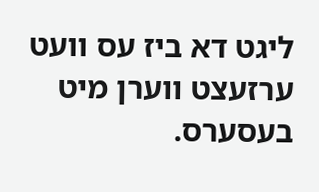ליגט דא ביז עס וועט ערזעצט ווערן מיט בעסערס.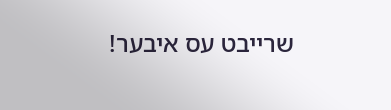שרייבט עס איבער!